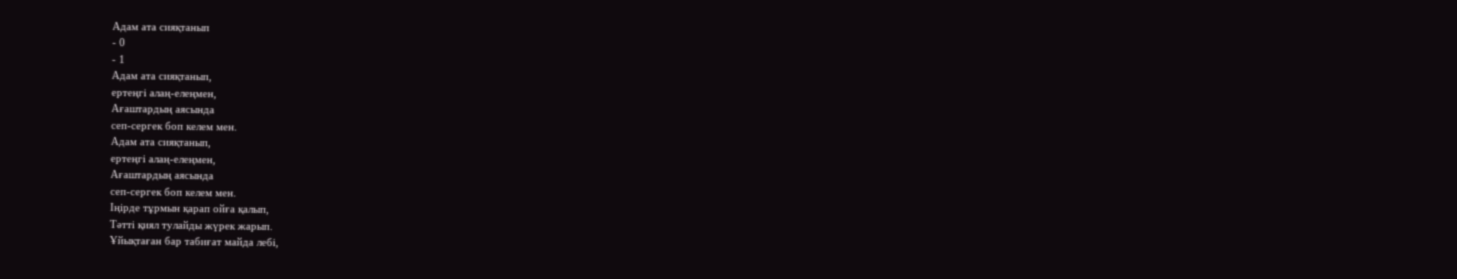Адам ата сияқтанып
- 0
- 1
Адам ата сияқтанып,
ертеңгі алаң-елеңмен,
Ағаштардың аясында
сеп-сергек боп келем мен.
Адам ата сияқтанып,
ертеңгі алаң-елеңмен,
Ағаштардың аясында
сеп-сергек боп келем мен.
Іңірде тұрмын қарап ойға қалып,
Тәтті қиял тулайды жүрек жарып.
Ұйықтаған бар табиғат майда лебі,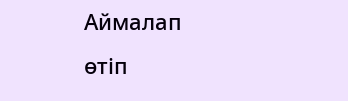Аймалап өтіп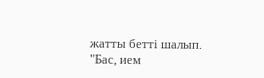жатты бетті шалып.
"Бас, ием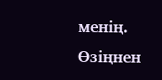менің.
Өзіңнен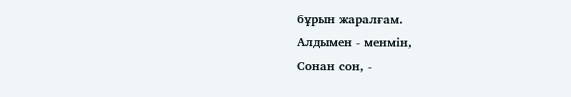бұрын жаралғам.
Алдымен - менмін,
Сонан сон, -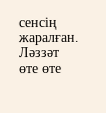сенсің жаралған.
Ләззәт
өте өте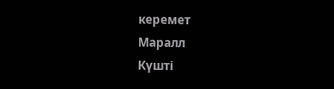керемет
Маралл
Күшті